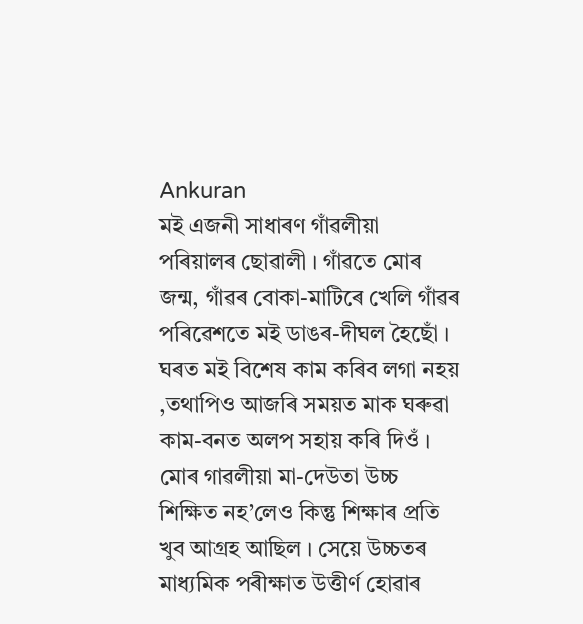Ankuran
মই এজনী সাধাৰণ গাঁৱলীয়া পৰিয়ালৰ ছোৱালী । গাঁৱতে মোৰ জন্ম, গাঁৱৰ বোকা-মাটিৰে খেলি গাঁৱৰ পৰিৱেশতে মই ডাঙৰ-দীঘল হৈছোঁ । ঘৰত মই বিশেষ কাম কৰিব লগা নহয় ,তথাপিও আজৰি সময়ত মাক ঘৰুৱা কাম-বনত অলপ সহায় কৰি দিওঁ । মোৰ গাৱলীয়া মা-দেউতা উচ্চ শিক্ষিত নহ’লেও কিন্তু শিক্ষাৰ প্ৰতি খুব আগ্ৰহ আছিল । সেয়ে উচ্চতৰ মাধ্যমিক পৰীক্ষাত উত্তীৰ্ণ হোৱাৰ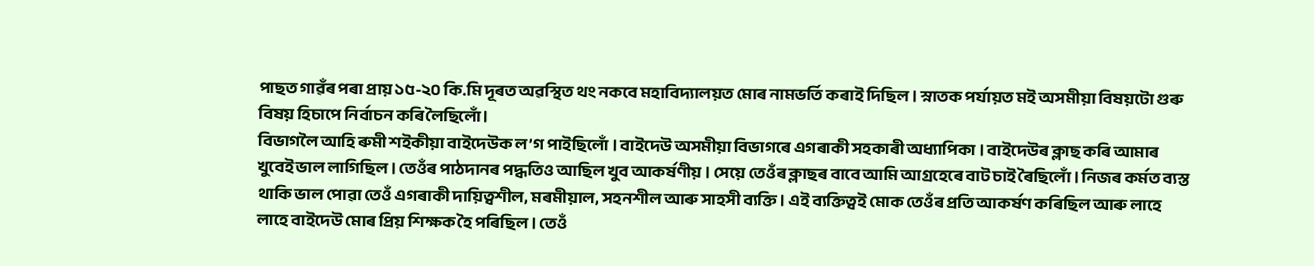পাছত গাৱঁৰ পৰা প্ৰায় ১৫-২০ কি.মি দূৰত অৱস্থিত থং নকবে মহাবিদ্যালয়ত মোৰ নামভৰ্তি কৰাই দিছিল । স্নাতক পৰ্যায়ত মই অসমীয়া বিষয়টো গুৰু বিষয় হিচাপে নিৰ্বাচন কৰি লৈছিলোঁ।
বিভাগলৈ আহি ৰুমী শইকীয়া বাইদেউক ল’গ পাইছিলোঁ । বাইদেউ অসমীয়া বিভাগৰে এগৰাকী সহকাৰী অধ্যাপিকা । বাইদেউৰ ক্লাছ কৰি আমাৰ খুবেই ভাল লাগিছিল । তেওঁৰ পাঠদানৰ পদ্ধতিও আছিল খুব আকৰ্ষণীয় । সেয়ে তেওঁৰ ক্লাছৰ বাবে আমি আগ্ৰহেৰে বাট চাই ৰৈছিলোঁ । নিজৰ কৰ্মত ব্যস্ত থাকি ভাল পোৱা তেওঁ এগৰাকী দায়িত্বশীল, মৰমীয়াল, সহনশীল আৰু সাহসী ব্যক্তি । এই ব্যক্তিত্বই মোক তেওঁৰ প্ৰতি আকৰ্ষণ কৰিছিল আৰু লাহে লাহে বাইদেউ মোৰ প্ৰিয় শিক্ষক হৈ পৰিছিল । তেওঁ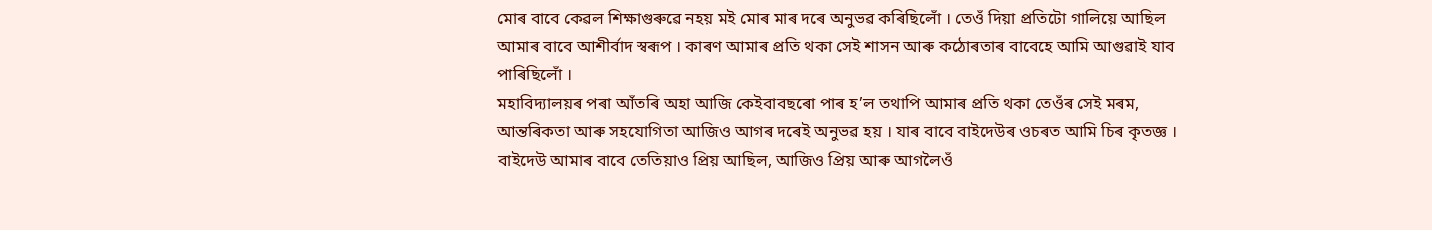মোৰ বাবে কেৱল শিক্ষাগুৰুৱে নহয় মই মোৰ মাৰ দৰে অনুভৱ কৰিছিলোঁ । তেওঁ দিয়া প্ৰতিটো গালিয়ে আছিল আমাৰ বাবে আশীৰ্বাদ স্বৰূপ । কাৰণ আমাৰ প্ৰতি থকা সেই শাসন আৰু কঠোৰতাৰ বাবেহে আমি আগুৱাই যাব পাৰিছিলোঁ ।
মহাবিদ্যালয়ৰ পৰা আঁতৰি অহা আজি কেইবাবছৰো পাৰ হ’ল তথাপি আমাৰ প্ৰতি থকা তেওঁৰ সেই মৰম, আন্তৰিকতা আৰু সহযোগিতা আজিও আগৰ দৰেই অনুভৱ হয় । যাৰ বাবে বাইদেউৰ ওচৰত আমি চিৰ কৃতজ্ঞ । বাইদেউ আমাৰ বাবে তেতিয়াও প্ৰিয় আছিল, আজিও প্ৰিয় আৰু আগলৈওঁ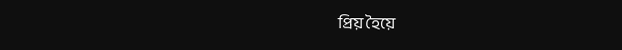প্ৰিয় হৈয়ে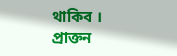থাকিব ।
প্ৰাক্তন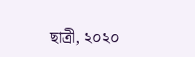ছাত্ৰী, ২০২০